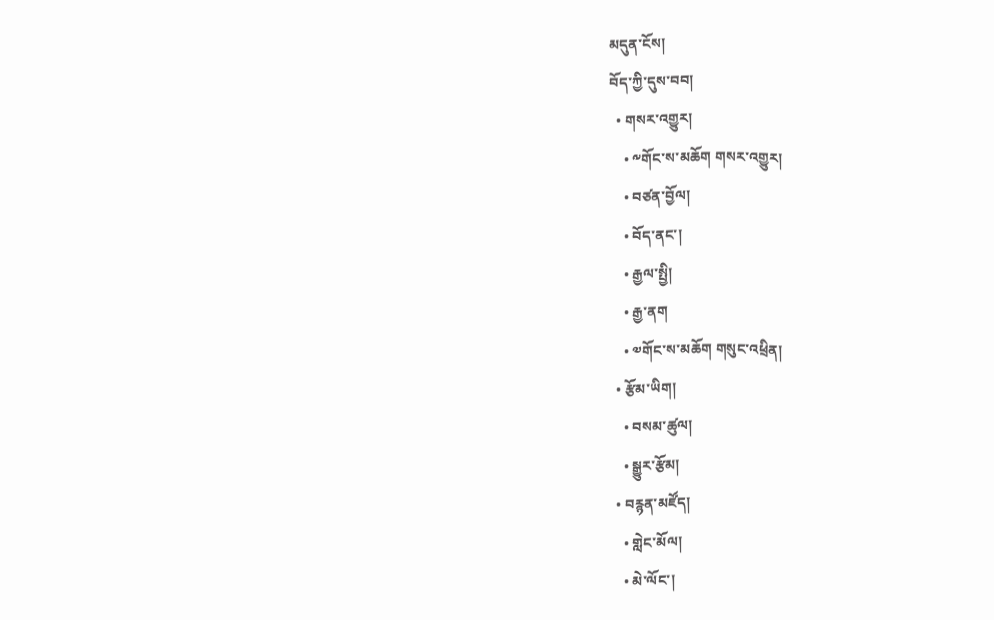མདུན་ངོས།
བོད་ཀྱི་དུས་བབ།
  • གསར་འགྱུར།
    • ༸གོང་ས་མཆོག གསར་འགྱུར།
    • བཙན་བྱོལ།
    • བོད་ནང་།
    • རྒྱལ་སྤྱི།
    • རྒྱ་ནག
    • ༧གོང་ས་མཆོག གསུང་འཕྲིན།
  • རྩོམ་ཡིག།
    • བསམ་ཚུལ།
    • སྒྱུར་རྩོམ།
  • བརྙན་མཛོད།
    • གླེང་མོལ།
    • མེ་ལོང་།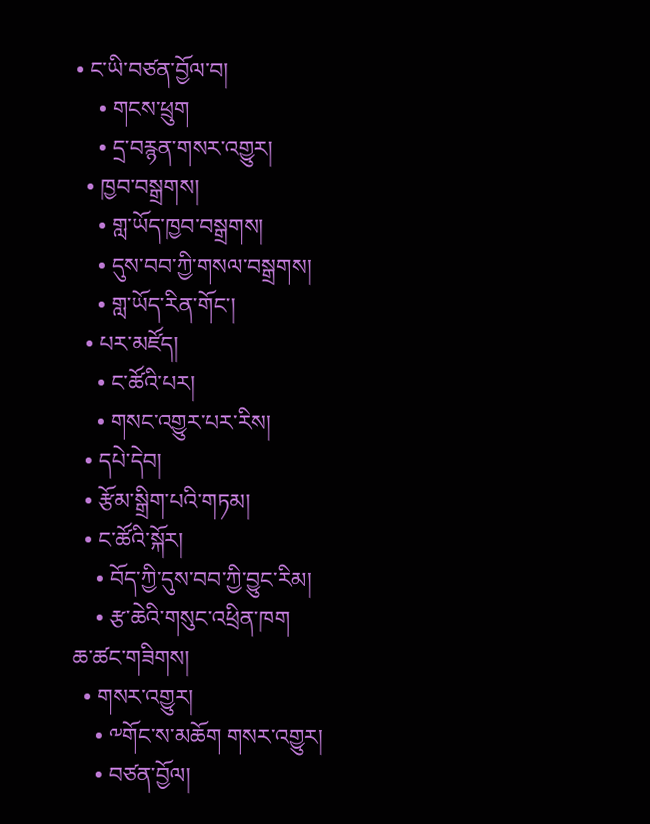• ང་ཡི་བཙན་བྱོལ་བ།
    • གངས་ཕྲུག
    • དྲ་བརྙན་གསར་འགྱུར།
  • ཁྱབ་བསྒྲགས།
    • གླ་ཡོད་ཁྱབ་བསྒྲགས།
    • དུས་བབ་ཀྱི་གསལ་བསྒྲགས།
    • གླ་ཡོད་རིན་གོང་།
  • པར་མཛོད།
    • ང་ཚོའི་པར།
    • གསང་འགྱུར་པར་རིས།
  • དཔེ་དེབ།
  • རྩོམ་སྒྲིག་པའི་གཏམ།
  • ང་ཚོའི་སྐོར།
    • བོད་ཀྱི་དུས་བབ་ཀྱི་བྱུང་རིམ།
    • རྩ་ཆེའི་གསུང་འཕྲིན་ཁག
ཆ་ཚང་གཟིགས།
  • གསར་འགྱུར།
    • ༸གོང་ས་མཆོག གསར་འགྱུར།
    • བཙན་བྱོལ།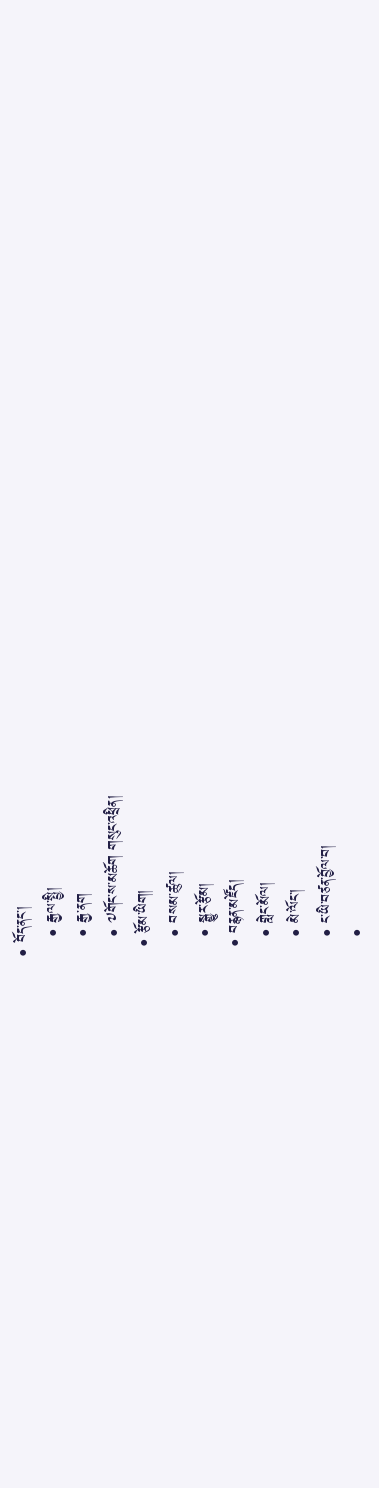• བོད་ནང་།
    • རྒྱལ་སྤྱི།
    • རྒྱ་ནག
    • ༧གོང་ས་མཆོག གསུང་འཕྲིན།
  • རྩོམ་ཡིག།
    • བསམ་ཚུལ།
    • སྒྱུར་རྩོམ།
  • བརྙན་མཛོད།
    • གླེང་མོལ།
    • མེ་ལོང་།
    • ང་ཡི་བཙན་བྱོལ་བ།
    •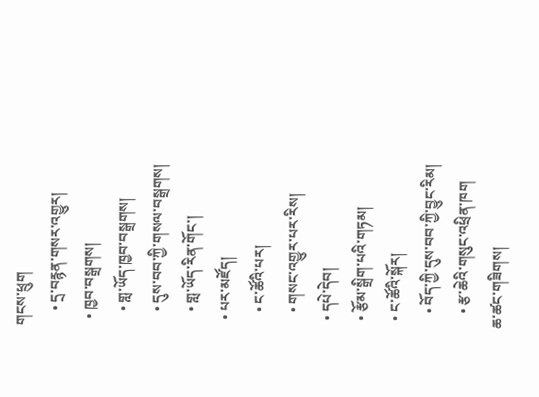གངས་ཕྲུག
    • དྲ་བརྙན་གསར་འགྱུར།
  • ཁྱབ་བསྒྲགས།
    • གླ་ཡོད་ཁྱབ་བསྒྲགས།
    • དུས་བབ་ཀྱི་གསལ་བསྒྲགས།
    • གླ་ཡོད་རིན་གོང་།
  • པར་མཛོད།
    • ང་ཚོའི་པར།
    • གསང་འགྱུར་པར་རིས།
  • དཔེ་དེབ།
  • རྩོམ་སྒྲིག་པའི་གཏམ།
  • ང་ཚོའི་སྐོར།
    • བོད་ཀྱི་དུས་བབ་ཀྱི་བྱུང་རིམ།
    • རྩ་ཆེའི་གསུང་འཕྲིན་ཁག
ཆ་ཚང་གཟིགས།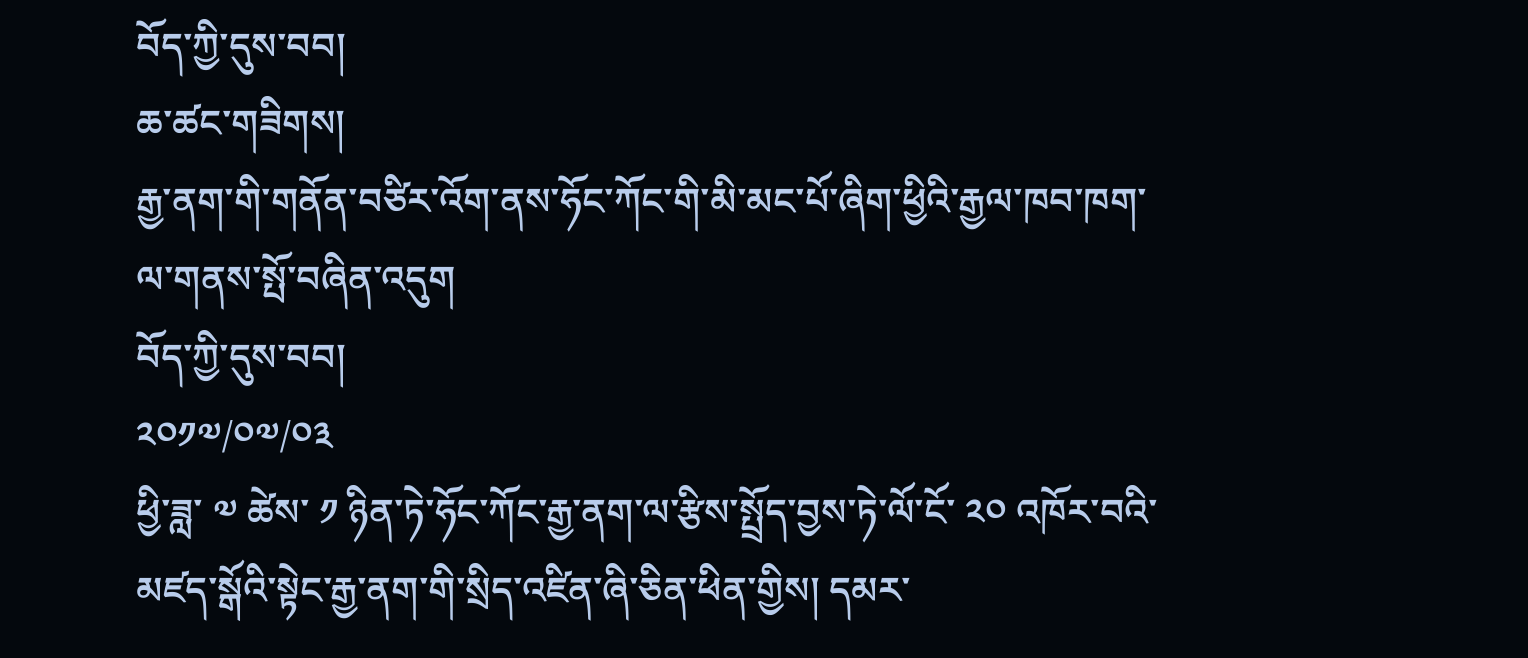བོད་ཀྱི་དུས་བབ།
ཆ་ཚང་གཟིགས།
རྒྱ་ནག་གི་གནོན་བཙིར་འོག་ནས་ཧོང་ཀོང་གི་མི་མང་པོ་ཞིག་ཕྱིའི་རྒྱལ་ཁབ་ཁག་ལ་གནས་སྤོ་བཞིན་འདུག
བོད་ཀྱི་དུས་བབ།
༢༠༡༧/༠༧/༠༣
ཕྱི་ཟླ་ ༧ ཚེས་ ༡ ཉིན་ཏེ་ཧོང་ཀོང་རྒྱ་ནག་ལ་རྩིས་སྤྲོད་བྱས་ཏེ་ལོ་ངོ་ ༢༠ འཁོར་བའི་མཛད་སྒོའི་སྟེང་རྒྱ་ནག་གི་སྲིད་འཛིན་ཞི་ཅིན་ཕིན་གྱིས། དམར་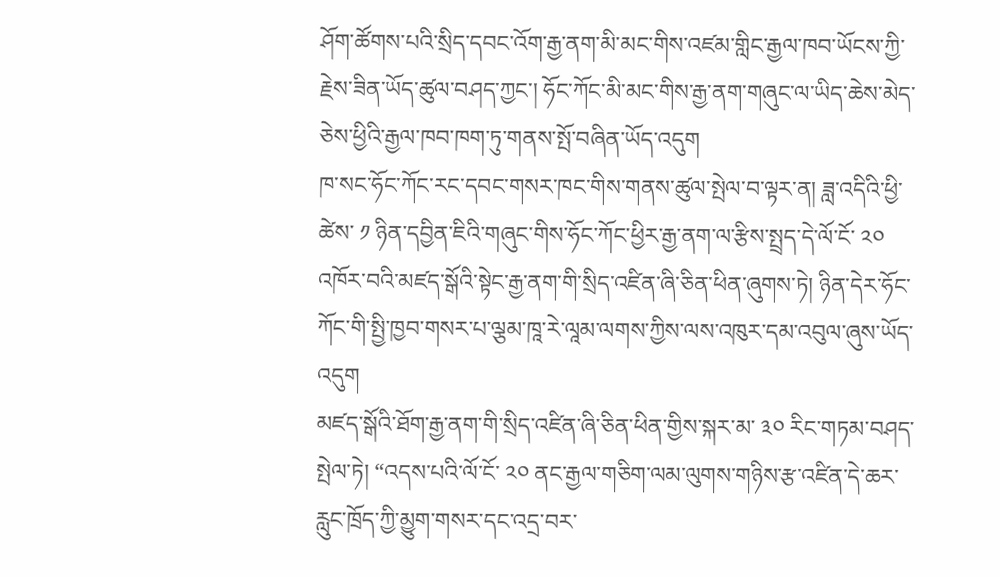ཤོག་ཚོགས་པའི་སྲིད་དབང་འོག་རྒྱ་ནག་མི་མང་གིས་འཛམ་གླིང་རྒྱལ་ཁབ་ཡོངས་ཀྱི་རྗེས་ཟིན་ཡོད་ཚུལ་བཤད་ཀྱང་། ཧོང་ཀོང་མི་མང་གིས་རྒྱ་ནག་གཞུང་ལ་ཡིད་ཆེས་མེད་ཅེས་ཕྱིའི་རྒྱལ་ཁབ་ཁག་ཏུ་གནས་སྤོ་བཞིན་ཡོད་འདུག
ཁ་སང་ཧོང་ཀོང་རང་དབང་གསར་ཁང་གིས་གནས་ཚུལ་སྤེལ་བ་ལྟར་ན། ཟླ་འདིའི་ཕྱི་ཚེས་ ༡ ཉིན་དབྱིན་ཇིའི་གཞུང་གིས་ཧོང་ཀོང་ཕྱིར་རྒྱ་ནག་ལ་རྩིས་སྤྲད་དེ་ལོ་ངོ་ ༢༠ འཁོར་བའི་མཛད་སྒོའི་སྟེང་རྒྱ་ནག་གི་སྲིད་འཛིན་ཞི་ཅིན་ཕིན་ཞུགས་ཏེ། ཉིན་དེར་ཧོང་ཀོང་གི་སྤྱི་ཁྱབ་གསར་པ་ལྕམ་ཁཱ་རེ་ལཱམ་ལགས་ཀྱིས་ལས་འཁུར་དམ་འབུལ་ཞུས་ཡོད་འདུག
མཛད་སྒོའི་ཐོག་རྒྱ་ནག་གི་སྲིད་འཛིན་ཞི་ཅིན་ཕིན་གྱིས་སྐར་མ་ ༣༠ རིང་གཏམ་བཤད་སྤེལ་ཏེ། “འདས་པའི་ལོ་ངོ་ ༢༠ ནང་རྒྱལ་གཅིག་ལམ་ལུགས་གཉིས་རྩ་འཛིན་དེ་ཆར་རླུང་ཁྲོད་ཀྱི་མྱུག་གསར་དང་འདྲ་བར་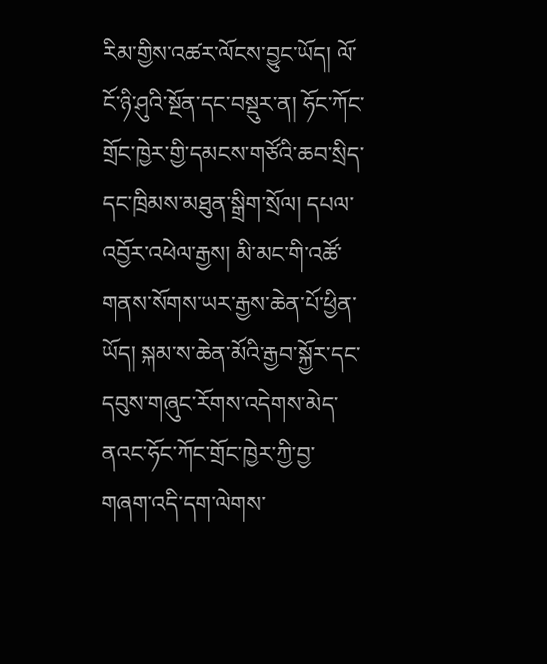རིམ་གྱིས་འཚར་ལོངས་བྱུང་ཡོད། ལོ་ངོ་ཉི་ཤུའི་སྔོན་དང་བསྡུར་ན། ཧོང་ཀོང་གྲོང་ཁྱེར་གྱི་དམངས་གཙོའི་ཆབ་སྲིད་དང་ཁྲིམས་མཐུན་སྒྲིག་སྲོལ། དཔལ་འབྱོར་འཕེལ་རྒྱས། མི་མང་གི་འཚོ་གནས་སོགས་ཡར་རྒྱས་ཆེན་པོ་ཕྱིན་ཡོད། སྐམ་ས་ཆེན་མོའི་རྒྱབ་སྐྱོར་དང་དབུས་གཞུང་རོགས་འདེགས་མེད་ནའང་ཧོང་ཀོང་གྲོང་ཁྱེར་ཀྱི་བྱ་གཞག་འདི་དག་ལེགས་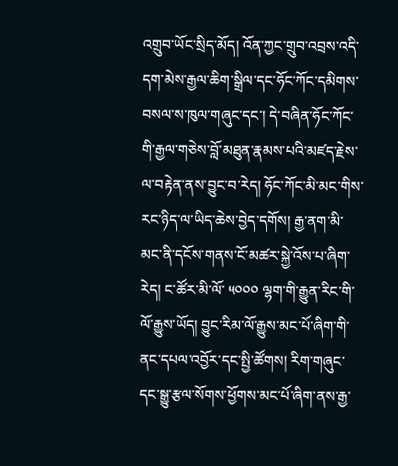འགྲུབ་ཡོང་སྲིད་མོད། འོན་ཀྱང་གྲུབ་འབྲས་འདི་དག་མེས་རྒྱལ་ཆིག་སྒྲིལ་དང་ཧོང་ཀོང་དམིགས་བསལ་ས་ཁུལ་གཞུང་དང་། དེ་བཞིན་ཧོང་ཀོང་གི་རྒྱལ་གཅེས་བློ་མཐུན་རྣམས་པའི་མཛད་རྗེས་ལ་བརྟེན་ནས་བྱུང་བ་རེད། ཧོང་ཀོང་མི་མང་གིས་རང་ཉིད་ལ་ཡིད་ཆེས་བྱེད་དགོས། རྒྱ་ནག་མི་མང་ནི་དངོས་གནས་ངོ་མཚར་སྐྱེ་འོས་པ་ཞིག་རེད། ང་ཚོར་མི་ལོ་ ༥༠༠༠ ལྷག་གི་རྒྱུན་རིང་གི་ལོ་རྒྱུས་ཡོད། བྱུང་རིམ་ལོ་རྒྱུས་མང་པོ་ཞིག་གི་ནང་དཔལ་འབྱོར་དང་སྤྱི་ཚོགས། རིག་གཞུང་དང་སྒྱུ་རྩལ་སོགས་ཕྱོགས་མང་པོ་ཞིག་ནས་རྒྱ་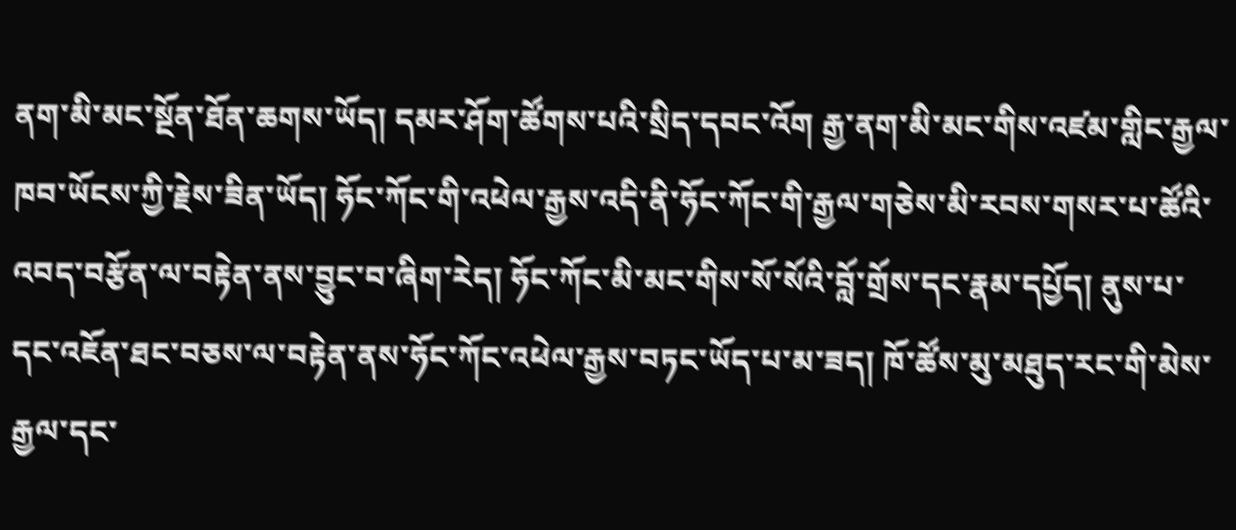ནག་མི་མང་སྔོན་ཐོན་ཆགས་ཡོད། དམར་ཤོག་ཚོགས་པའི་སྲིད་དབང་འོག རྒྱ་ནག་མི་མང་གིས་འཛམ་གླིང་རྒྱལ་ཁབ་ཡོངས་ཀྱི་རྗེས་ཟིན་ཡོད། ཧོང་ཀོང་གི་འཕེལ་རྒྱས་འདི་ནི་ཧོང་ཀོང་གི་རྒྱལ་གཅེས་མི་རབས་གསར་པ་ཚོའི་འབད་བརྩོན་ལ་བརྟེན་ནས་བྱུང་བ་ཞིག་རེད། ཧོང་ཀོང་མི་མང་གིས་སོ་སོའི་བློ་གྲོས་དང་རྣམ་དཔྱོད། ནུས་པ་དང་འཇོན་ཐང་བཅས་ལ་བརྟེན་ནས་ཧོང་ཀོང་འཕེལ་རྒྱས་བཏང་ཡོད་པ་མ་ཟད། ཁོ་ཚོས་མུ་མཐུད་རང་གི་མེས་རྒྱལ་དང་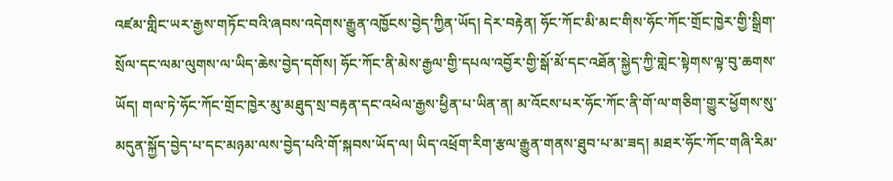འཛམ་གླིང་ཡར་རྒྱས་གཏོང་བའི་ཞབས་འདེགས་རྒྱུན་འཁྱོངས་བྱེད་ཀྱིན་ཡོད། དེར་བརྟེན། ཧོང་ཀོང་མི་མང་གིས་ཧོང་ཀོང་གྲོང་ཁྱེར་གྱི་སྒྲིག་སྲོལ་དང་ལམ་ལུགས་ལ་ཡིད་ཆེས་བྱེད་དགོས། ཧོང་ཀོང་ནི་མེས་རྒྱལ་གྱི་དཔལ་འབྱོར་གྱི་སྒོ་མོ་དང་འཐོན་སྐྱེད་ཀྱི་གླེང་སྟེགས་ལྟ་བུ་ཆགས་ཡོད། གལ་ཏེ་ཧོང་ཀོང་གྲོང་ཁྱེར་མུ་མཐུད་སྲ་བརྟན་དང་འཕེལ་རྒྱས་ཕྱིན་པ་ཡིན་ན། མ་འོངས་པར་ཧོང་ཀོང་ནི་གོ་ལ་གཅིག་གྱུར་ཕྱོགས་སུ་མདུན་སྐྱོད་བྱེད་པ་དང་མཉམ་ལས་བྱེད་པའི་གོ་སྐབས་ཡོད་ལ། ཡིད་འཕྲོག་རིག་རྩལ་རྒྱུན་གནས་ཐུབ་པ་མ་ཟད། མཐར་ཧོང་ཀོང་གཞི་རིམ་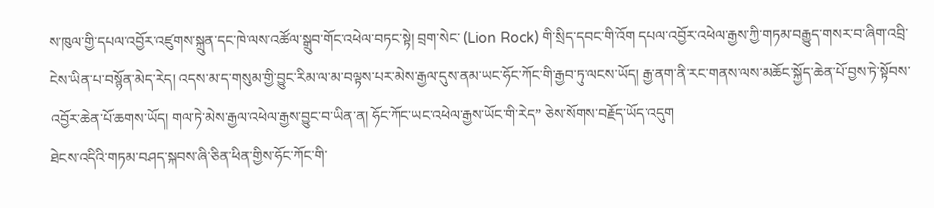ས་ཁུལ་གྱི་དཔལ་འབྱོར་འཛུགས་སྐྲུན་དང་ཁེ་ལས་འཚོལ་སྒྲུབ་གོང་འཕེལ་བཏང་སྟེ། བྲག་སེང་ (Lion Rock) གི་སྲིད་དབང་གི་འོག དཔལ་འབྱོར་འཕེལ་རྒྱས་ཀྱི་གཏམ་བརྒྱུད་གསར་བ་ཞིག་འབྲི་ངེས་ཡིན་པ་བསྙོན་མེད་རེད། འདས་མ་ད་གསུམ་གྱི་བྱུང་རིམ་ལ་མ་བལྟས་པར་མེས་རྒྱལ་དུས་ནམ་ཡང་ཧོང་ཀོང་གི་རྒྱབ་ཏུ་ལངས་ཡོད། རྒྱ་ནག་ནི་རང་གནས་ལས་མཆོང་སྐྱོད་ཆེན་པོ་བྱས་ཏེ་སྟོབས་འབྱོར་ཆེན་པོ་ཆགས་ཡོད། གལ་ཏེ་མེས་རྒྱལ་འཕེལ་རྒྱས་བྱུང་བ་ཡིན་ན། ཧོང་ཀོང་ཡང་འཕེལ་རྒྱས་ཡོང་གི་རེད” ཅེས་སོགས་བརྗོད་ཡོད་འདུག
ཐེངས་འདིའི་གཏམ་བཤད་སྐབས་ཞི་ཅིན་ཕིན་གྱིས་ཧོང་ཀོང་གི་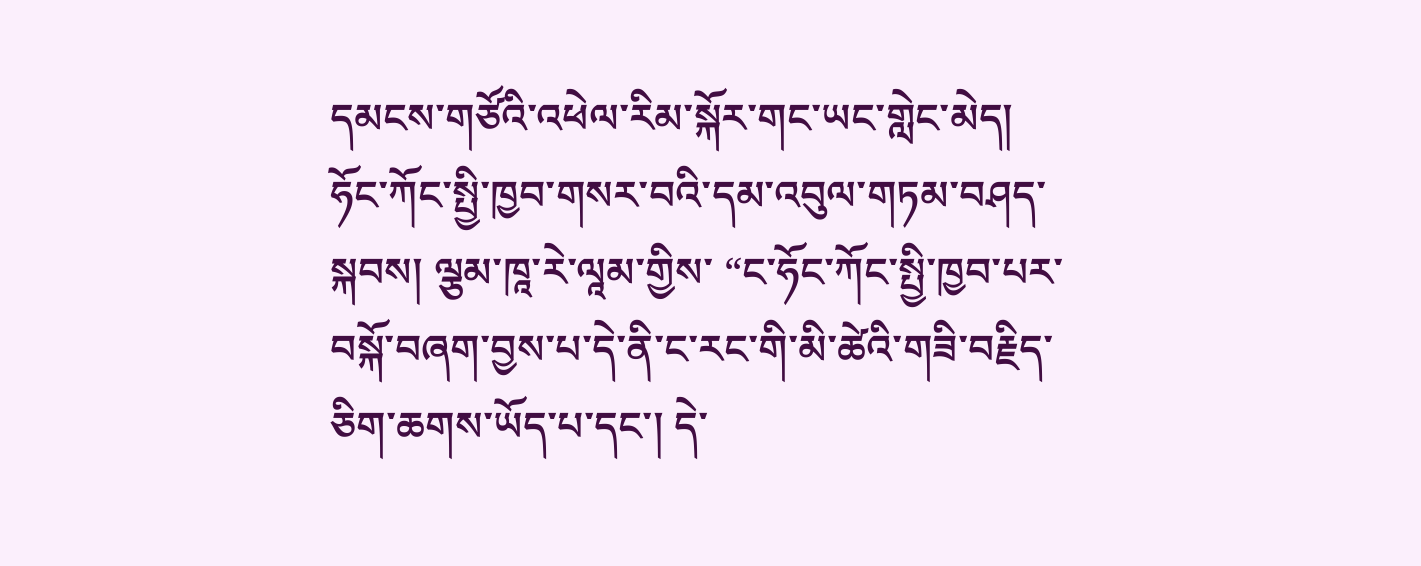དམངས་གཙོའི་འཕེལ་རིམ་སྐོར་གང་ཡང་གླེང་མེད།
ཧོང་ཀོང་སྤྱི་ཁྱབ་གསར་བའི་དམ་འབུལ་གཏམ་བཤད་སྐབས། ལྕམ་ཁཱ་རེ་ལཱམ་གྱིས་ “ང་ཧོང་ཀོང་སྤྱི་ཁྱབ་པར་བསྐོ་བཞག་བྱས་པ་དེ་ནི་ང་རང་གི་མི་ཚེའི་གཟི་བརྗིད་ཅིག་ཆགས་ཡོད་པ་དང་། དེ་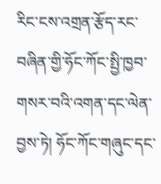རིང་ངས་འགྲན་རྩོད་རང་བཞིན་གྱི་ཧོང་ཀོང་སྤྱི་ཁྱབ་གསར་བའི་འགན་དང་ལེན་བྱས་ཏེ། ཧོང་ཀོང་གཞུང་དང་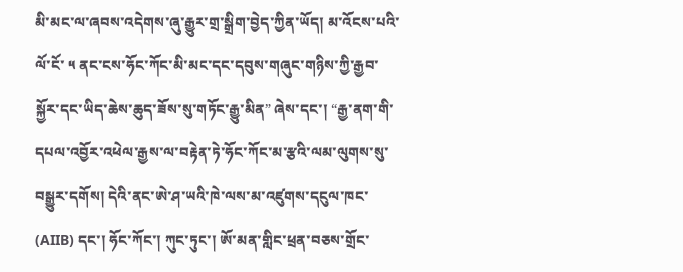མི་མང་ལ་ཞབས་འདེགས་ཞུ་རྒྱུར་གྲ་སྒྲིག་བྱེད་ཀྱིན་ཡོད། མ་འོངས་པའི་ལོ་ངོ་ ༥ ནང་ངས་ཧོང་ཀོང་མི་མང་དང་དབུས་གཞུང་གཉིས་ཀྱི་རྒྱབ་སྐྱོར་དང་ཡིད་ཆེས་ཆུད་ཟོས་སུ་གཏོང་རྒྱུ་མིན” ཞེས་དང་། “རྒྱ་ནག་གི་དཔལ་འབྱོར་འཕེལ་རྒྱས་ལ་བརྟེན་ཏེ་ཧོང་ཀོང་མ་རྩའི་ལམ་ལུགས་སུ་བསྒྱུར་དགོས། དེའི་ནང་ཨེ་ཤ་ཡའི་ཁེ་ལས་མ་འཛུགས་དངུལ་ཁང་ (AIIB) དང་། ཧོང་ཀོང་། ཀུང་ཏུང་། ཨོ་མན་གླིང་ཕྲན་བཅས་གྲོང་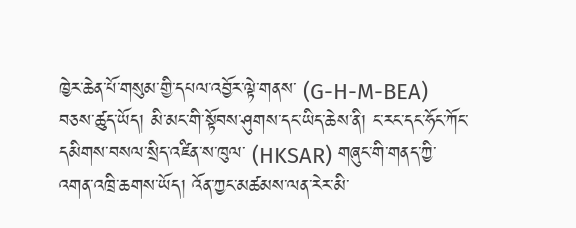ཁྱེར་ཆེན་པོ་གསུམ་གྱི་དཔལ་འབྱོར་ལྟེ་གནས་ (G-H-M-BEA) བཅས་ཚུད་ཡོད། མི་མང་གི་སྟོབས་ཤུགས་དང་ཡིད་ཆེས་ནི། ང་རང་དང་ཧོང་ཀོང་དམིགས་བསལ་སྲིད་འཛིན་ས་ཁུལ་ (HKSAR) གཞུང་གི་གནད་ཀྱི་འགན་འཁྲི་ཆགས་ཡོད། འོན་ཀྱང་མཚམས་ལན་རེར་མི་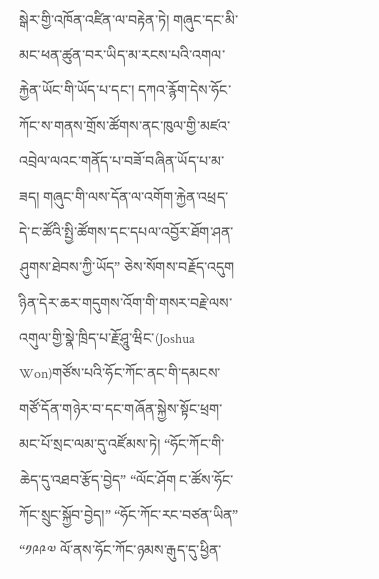སྒེར་གྱི་འཁོན་འཛིན་ལ་བརྟེན་ཏེ། གཞུང་དང་མི་མང་ཕན་ཚུན་བར་ཡིད་མ་རངས་པའི་འགལ་རྐྱེན་ཡོང་གི་ཡོད་པ་དང་། དཀའ་རྙོག་དེས་ཧོང་ཀོང་ས་གནས་གྲོས་ཚོགས་ནང་ཁུལ་གྱི་མཛའ་འབྲེལ་ལའང་གནོད་པ་བཟོ་བཞིན་ཡོད་པ་མ་ཟད། གཞུང་གི་ལས་དོན་ལ་འགོག་རྐྱེན་འཕྲད་དེ་ང་ཚོའི་སྤྱི་ཚོགས་དང་དཔལ་འབྱོར་ཐོག་ཤན་ཤུགས་ཐེབས་ཀྱི་ཡོད” ཅེས་སོགས་བརྗོད་འདུག
ཉིན་དེར་ཆར་གདུགས་འོག་གི་གསར་བརྗེ་ལས་འགུལ་གྱི་སྣེ་ཁྲིད་པ་རྗོ་ཤཱུ་ཝིང་(Joshua Won)གཙོས་པའི་ཧོང་ཀོང་ནང་གི་དམངས་གཙོ་དོན་གཉེར་བ་དང་གཞོན་སྐྱེས་སྟོང་ཕྲག་མང་པོ་སྲང་ལམ་དུ་འཛོམས་ཏེ། “ཧོང་ཀོང་གི་ཆེད་དུ་འཐབ་རྩོད་བྱེད” “ལོང་ཤོག ང་ཚོས་ཧོང་ཀོང་སྲུང་སྐྱོབ་བྱེད།” “ཧོང་ཀོང་རང་བཙན་ཡིན” “༡༩༩༧ ལོ་ནས་ཧོང་ཀོང་ཉམས་རྒུད་དུ་ཕྱིན་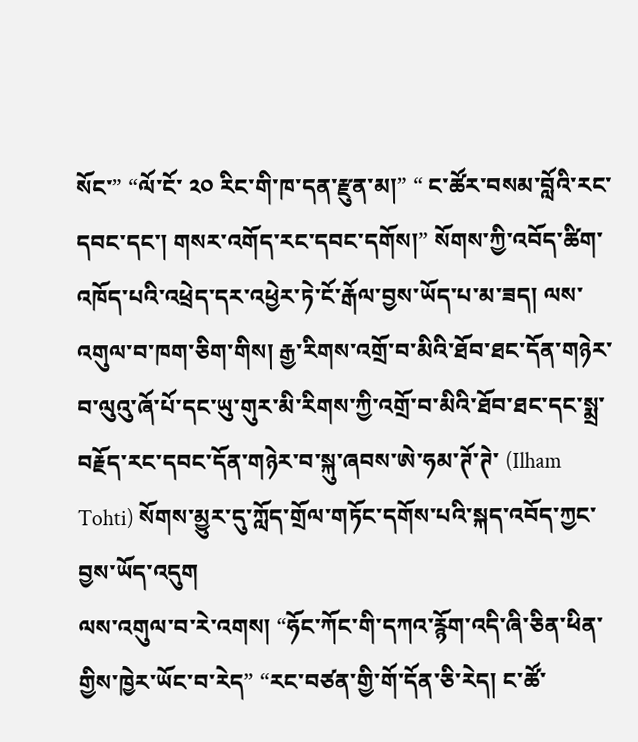སོང་” “ལོ་ངོ་ ༢༠ རིང་གི་ཁ་དན་རྫུན་མ།” “ ང་ཚོར་བསམ་བློའི་རང་དབང་དང་། གསར་འགོད་རང་དབང་དགོས།” སོགས་ཀྱི་འབོད་ཚིག་འཁོད་པའི་འཕྲེད་དར་འཕྱེར་ཏེ་ངོ་རྒོལ་བྱས་ཡོད་པ་མ་ཟད། ལས་འགུལ་བ་ཁག་ཅིག་གིས། རྒྱ་རིགས་འགྲོ་བ་མིའི་ཐོབ་ཐང་དོན་གཉེར་བ་ལུའུ་ཞོ་པོ་དང་ཡུ་གུར་མི་རིགས་ཀྱི་འགྲོ་བ་མིའི་ཐོབ་ཐང་དང་སྨྲ་བརྗོད་རང་དབང་དོན་གཉེར་བ་སྐུ་ཞབས་ཨེ་ཧམ་ཊོ་ཊེ་ (Ilham Tohti) སོགས་མྱུར་དུ་ཀློད་གྲོལ་གཏོང་དགོས་པའི་སྐད་འབོད་ཀྱང་བྱས་ཡོད་འདུག
ལས་འགུལ་བ་རེ་འགས། “ཧོང་ཀོང་གི་དཀའ་རྙོག་འདི་ཞི་ཅིན་ཕིན་གྱིས་ཁྱེར་ཡོང་བ་རེད” “རང་བཙན་གྱི་གོ་དོན་ཅི་རེད། ང་ཚོ་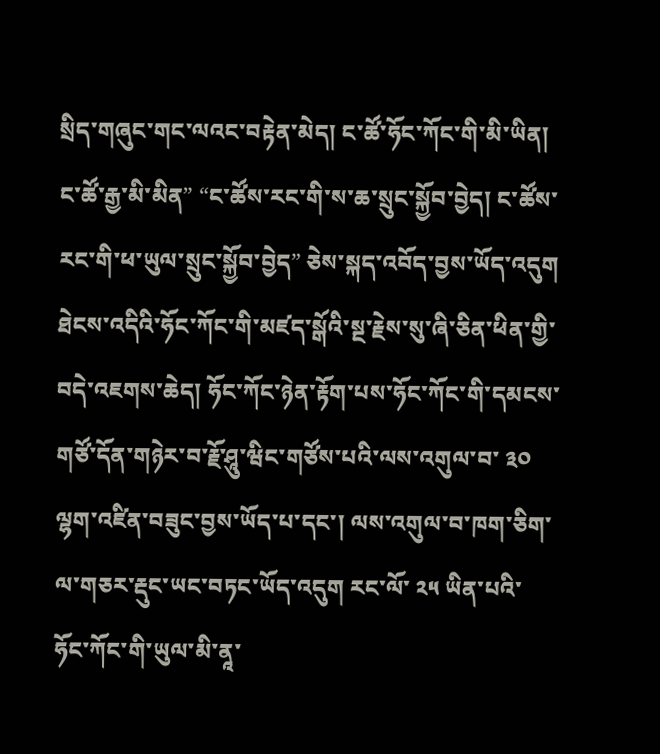སྲིད་གཞུང་གང་ལའང་བརྟེན་མེད། ང་ཚོ་ཧོང་ཀོང་གི་མི་ཡིན། ང་ཚོ་རྒྱ་མི་མིན” “ང་ཚོས་རང་གི་ས་ཆ་སྲུང་སྐྱོབ་བྱེད། ང་ཚོས་རང་གི་ཕ་ཡུལ་སྲུང་སྐྱོབ་བྱེད” ཅེས་སྐད་འབོད་བྱས་ཡོད་འདུག
ཐེངས་འདིའི་ཧོང་ཀོང་གི་མཛད་སྒོའི་སྔ་རྗེས་སུ་ཞི་ཅིན་ཕིན་གྱི་བདེ་འཇགས་ཆེད། ཧོང་ཀོང་ཉེན་རྟོག་པས་ཧོང་ཀོང་གི་དམངས་གཙོ་དོན་གཉེར་བ་རྗོ་ཤཱུ་ཝིང་གཙོས་པའི་ལས་འགུལ་བ་ ༣༠ ལྷག་འཛིན་བཟུང་བྱས་ཡོད་པ་དང་། ལས་འགུལ་བ་ཁག་ཅིག་ལ་གཅར་རྡུང་ཡང་བཏང་ཡོད་འདུག རང་ལོ་ ༢༥ ཡིན་པའི་ཧོང་ཀོང་གི་ཡུལ་མི་ནཱ་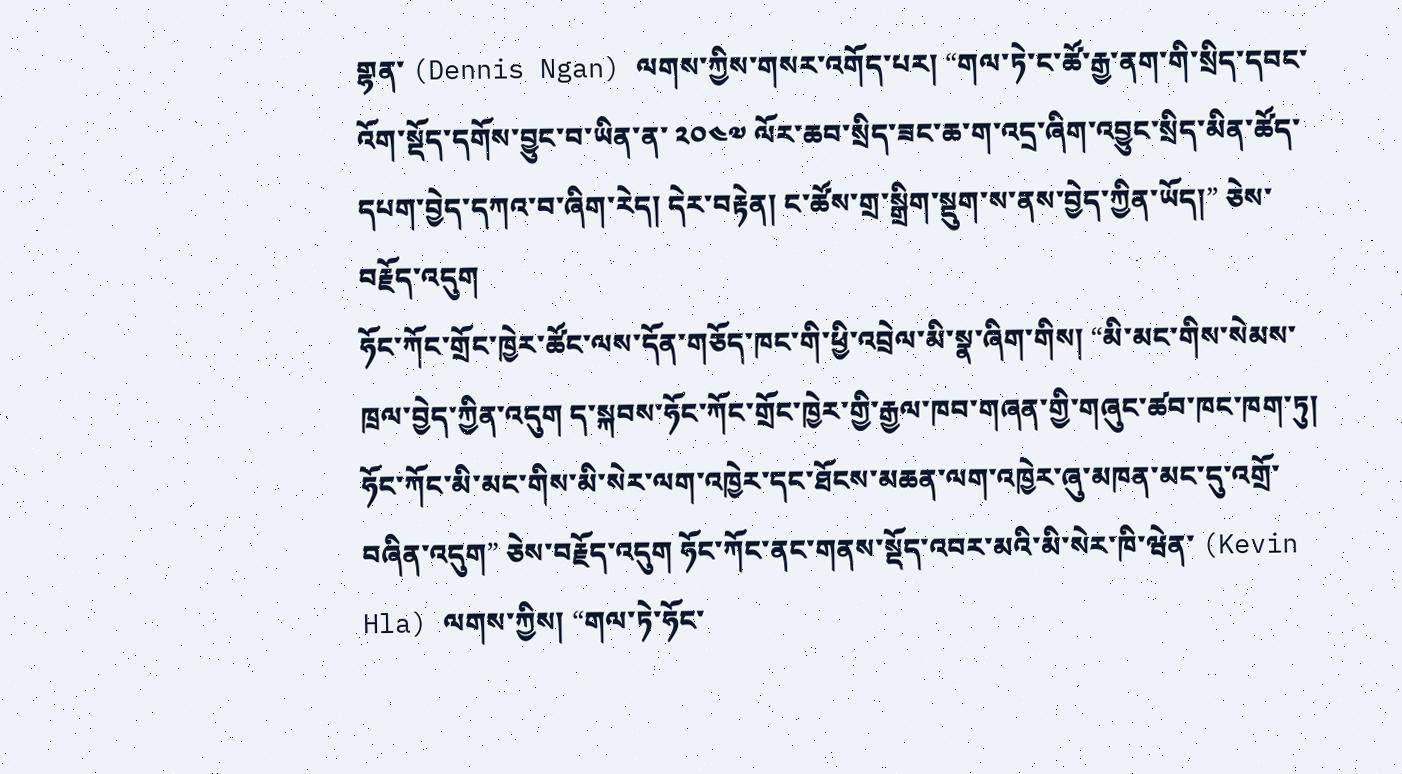གྷན་ (Dennis Ngan) ལགས་ཀྱིས་གསར་འགོད་པར། “གལ་ཏེ་ང་ཚོ་རྒྱ་ནག་གི་སྲིད་དབང་འོག་སྡོད་དགོས་བྱུང་བ་ཡིན་ན་ ༢༠༤༧ ལོར་ཆབ་སྲིད་ཟང་ཆ་ག་འདྲ་ཞིག་འབྱུང་སྲིད་མིན་ཚོད་དཔག་བྱེད་དཀའ་བ་ཞིག་རེད། དེར་བརྟེན། ང་ཚོས་གྲ་སྒྲིག་སྡུག་ས་ནས་བྱེད་ཀྱིན་ཡོད།” ཅེས་བརྗོད་འདུག
ཧོང་ཀོང་གྲོང་ཁྱེར་ཚོང་ལས་དོན་གཅོད་ཁང་གི་ཕྱི་འབྲེལ་མི་སྣ་ཞིག་གིས། “མི་མང་གིས་སེམས་ཁྲལ་བྱེད་ཀྱིན་འདུག ད་སྐབས་ཧོང་ཀོང་གྲོང་ཁྱེར་གྱི་རྒྱལ་ཁབ་གཞན་གྱི་གཞུང་ཚབ་ཁང་ཁག་ཏུ། ཧོང་ཀོང་མི་མང་གིས་མི་སེར་ལག་འཁྱེར་དང་ཐོངས་མཆན་ལག་འཁྱེར་ཞུ་མཁན་མང་དུ་འགྲོ་བཞིན་འདུག” ཅེས་བརྗོད་འདུག ཧོང་ཀོང་ནང་གནས་སྡོད་འབར་མའི་མི་སེར་ཁི་ཝེན་ (Kevin Hla) ལགས་ཀྱིས། “གལ་ཏེ་ཧོང་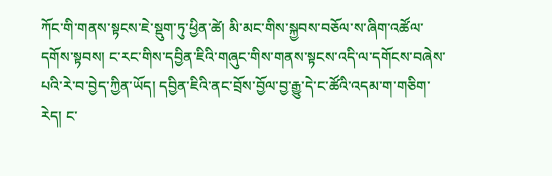ཀོང་གི་གནས་སྟངས་ཇེ་སྡུག་ཏུ་ཕྱིན་ཚེ། མི་མང་གིས་སྐྱབས་བཅོལ་ས་ཞིག་འཚོལ་དགོས་སྟབས། ང་རང་གིས་དབྱིན་ཇིའི་གཞུང་གིས་གནས་སྟངས་འདི་ལ་དགོངས་བཞེས་པའི་རེ་བ་བྱེད་ཀྱིན་ཡོད། དབྱིན་ཇིའི་ནང་བྲོས་བྱོལ་བྱ་རྒྱུ་དེ་ང་ཚོའི་འདམ་ག་གཅིག་རེད། ང་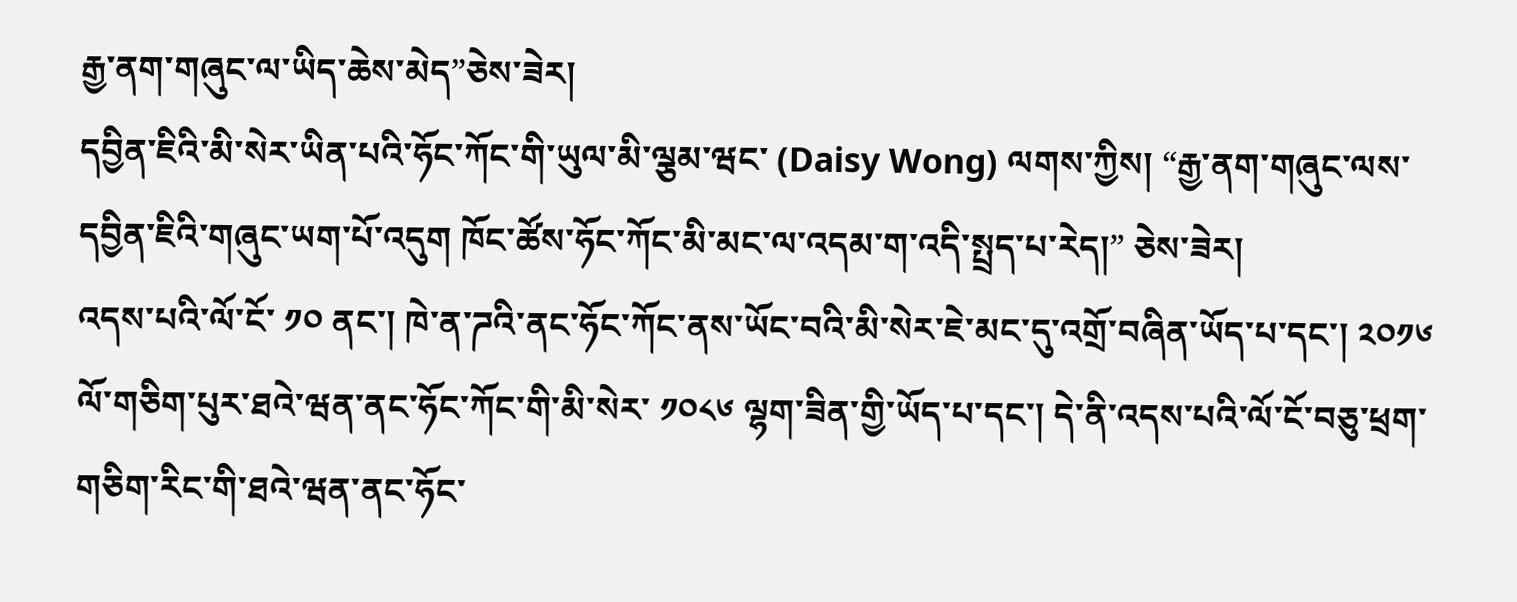རྒྱ་ནག་གཞུང་ལ་ཡིད་ཆེས་མེད”ཅེས་ཟེར།
དབྱིན་ཇིའི་མི་སེར་ཡིན་པའི་ཧོང་ཀོང་གི་ཡུལ་མི་ལྕམ་ཝང་ (Daisy Wong) ལགས་ཀྱིས། “རྒྱ་ནག་གཞུང་ལས་དབྱིན་ཇིའི་གཞུང་ཡག་པོ་འདུག ཁོང་ཚོས་ཧོང་ཀོང་མི་མང་ལ་འདམ་ག་འདི་སྤྲད་པ་རེད།” ཅེས་ཟེར།
འདས་པའི་ལོ་ངོ་ ༡༠ ནང་། ཁེ་ན་ཌའི་ནང་ཧོང་ཀོང་ནས་ཡོང་བའི་མི་སེར་ཇེ་མང་དུ་འགྲོ་བཞིན་ཡོད་པ་དང་། ༢༠༡༦ ལོ་གཅིག་པུར་ཐའེ་ཝན་ནང་ཧོང་ཀོང་གི་མི་སེར་ ༡༠༨༦ ལྷག་ཟིན་གྱི་ཡོད་པ་དང་། དེ་ནི་འདས་པའི་ལོ་ངོ་བཅུ་ཕྲག་གཅིག་རིང་གི་ཐའེ་ཝན་ནང་ཧོང་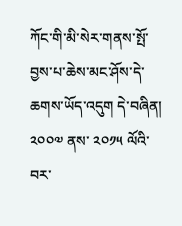ཀོང་གི་མི་སེར་གནས་སྤོ་བྱས་པ་ཆེས་མང་ཤོས་དེ་ཆགས་ཡོད་འདུག དེ་བཞིན། ༢༠༠༧ ནས་ ༢༠༡༥ ལོའི་བར་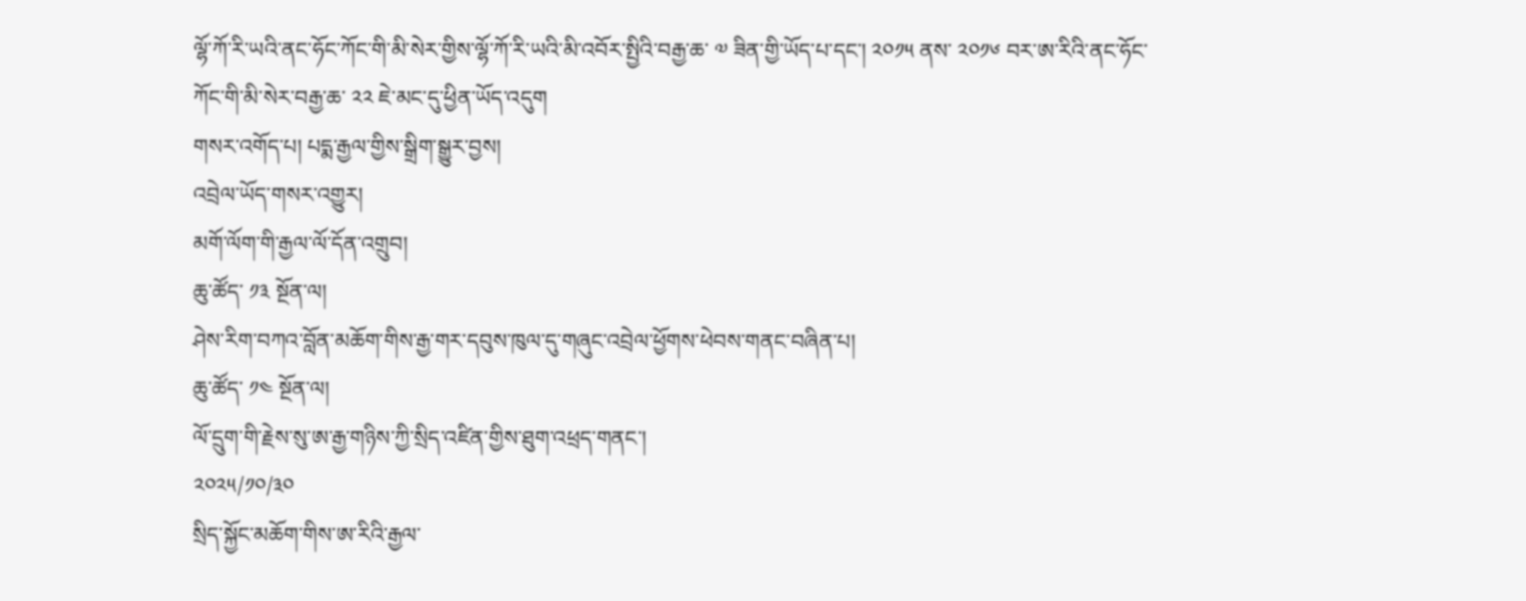ལྷོ་ཀོ་རི་ཡའི་ནང་ཧོང་ཀོང་གི་མི་སེར་གྱིས་ལྷོ་ཀོ་རི་ཡའི་མི་འབོར་སྤྱིའི་བརྒྱ་ཆ་ ༧ ཟིན་གྱི་ཡོད་པ་དང་། ༢༠༡༥ ནས་ ༢༠༡༦ བར་ཨ་རིའི་ནང་ཧོང་ཀོང་གི་མི་སེར་བརྒྱ་ཆ་ ༢༢ ཇེ་མང་དུ་ཕྱིན་ཡོད་འདུག
གསར་འགོད་པ། པདྨ་རྒྱལ་གྱིས་སྒྲིག་སྒྱུར་བྱས།
འབྲེལ་ཡོད་གསར་འགྱུར།
མགོ་ལོག་གི་རྒྱལ་ལོ་དོན་འགྲུབ།
ཆུ་ཚོད་ ༡༣ སྔོན་ལ།
ཤེས་རིག་བཀའ་བློན་མཆོག་གིས་རྒྱ་གར་དབུས་ཁུལ་དུ་གཞུང་འབྲེལ་ཕྱོགས་ཕེབས་གནང་བཞིན་པ།
ཆུ་ཚོད་ ༡༤ སྔོན་ལ།
ལོ་དྲུག་གི་རྗེས་སུ་ཨ་རྒྱ་གཉིས་ཀྱི་སྲིད་འཛིན་གྱིས་ཐུག་འཕྲད་གནང་།
༢༠༢༥/༡༠/༣༠
སྲིད་སྐྱོང་མཆོག་གིས་ཨ་རིའི་རྒྱལ་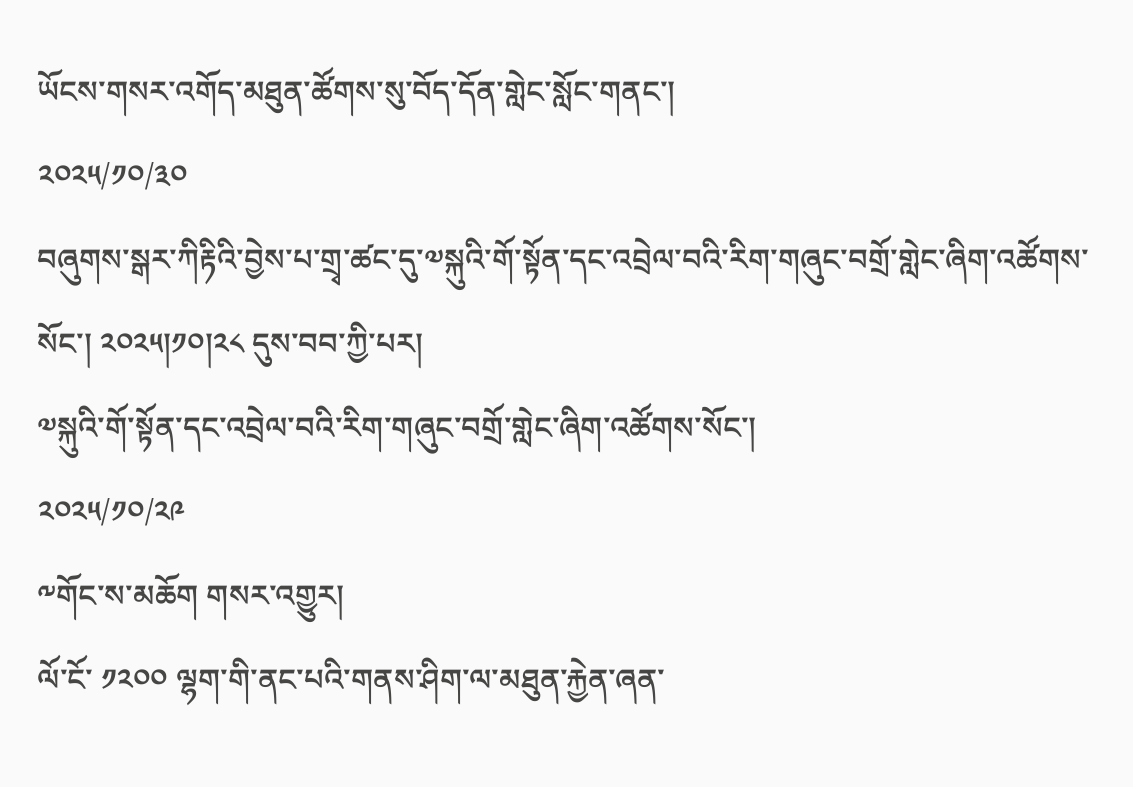ཡོངས་གསར་འགོད་མཐུན་ཚོགས་སུ་བོད་དོན་གླེང་སློང་གནང་།
༢༠༢༥/༡༠/༣༠
བཞུགས་སྒར་ཀིརྟིའི་བྱེས་པ་གྲྭ་ཚང་དུ་༧སྐུའི་གོ་སྟོན་དང་འབྲེལ་བའི་རིག་གཞུང་བགྲོ་གླེང་ཞིག་འཚོགས་སོང་། ༢༠༢༥།༡༠།༢༨ དུས་བབ་ཀྱི་པར།
༧སྐུའི་གོ་སྟོན་དང་འབྲེལ་བའི་རིག་གཞུང་བགྲོ་གླེང་ཞིག་འཚོགས་སོང་།
༢༠༢༥/༡༠/༢༩
༸གོང་ས་མཆོག གསར་འགྱུར།
ལོ་ངོ་ ༡༢༠༠ ལྷག་གི་ནང་པའི་གནས་ཤིག་ལ་མཐུན་རྐྱེན་ཞན་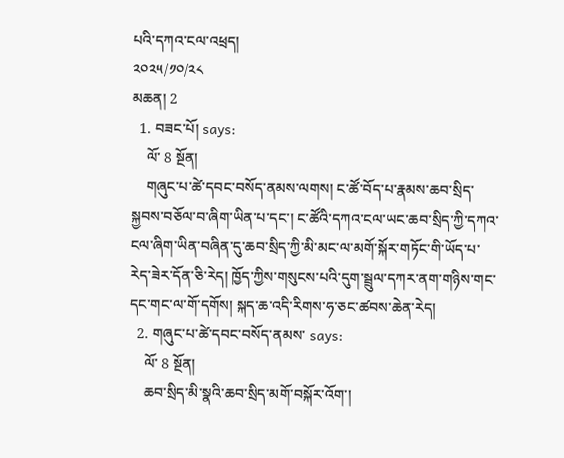པའི་དཀའ་ངལ་འཕྲད།
༢༠༢༥/༡༠/༢༨
མཆན། 2
  1. བཟང་པོ། says:
    ལོ་ 8 སྔོན།
    གཞུང་པ་ཚེ་དབང་བསོད་ནམས་ལགས། ང་ཚོ་བོད་པ་རྣམས་ཆབ་སྲིད་སྐྱབས་བཅོལ་བ་ཞིག་ཡིན་པ་དང་། ང་ཚོའི་དཀའ་ངལ་ཡང་ཆབ་སྲིད་ཀྱི་དཀའ་ངལ་ཞིག་ཡིན་བཞིན་དུ་ཆབ་སྲིད་ཀྱི་མི་མང་ལ་མགོ་སྐོར་གཏོང་གི་ཡོད་པ་རེད་ཟེར་དོན་ཅི་རེད། ཁྱོད་ཀྱིས་གསུངས་པའི་དུག་སྦྲུལ་དཀར་ནག་གཉིས་གང་དང་གང་ལ་གོ་དགོས། སྐད་ཆ་འདི་རིགས་ཧ་ཅང་ཚབས་ཆེན་རེད།
  2. གཞུང་པ་ཚེ་དབང་བསོད་ནམས་ says:
    ལོ་ 8 སྔོན།
    ཆབ་སྲིད་མི་སྣའི་ཆབ་སྲིད་མགོ་བསྐོར་འོག་།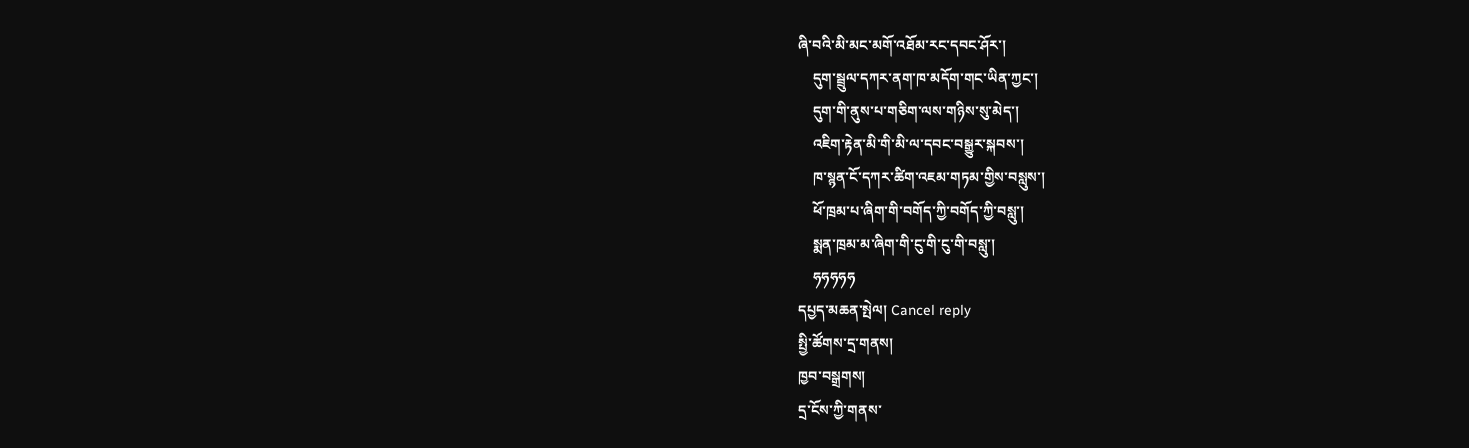ཞི་བའི་མི་མང་མགོ་འཐོམ་རང་དབང་ཤོར་།
    དུག་སྦྲུལ་དཀར་ནག་ཁ་མདོག་གང་ཡིན་ཀྱང་།
    དུག་གི་ནུས་པ་གཅིག་ལས་གཉིས་སུ་མེད་།
    འཇིག་རྟེན་མི་གི་མི་ལ་དབང་བསྒྱུར་སྐབས་།
    ཁ་སྙན་ངོ་དཀར་ཚིག་འཇམ་གཏམ་གྱིས་བསླུས་།
    ཕོ་ཁྲམ་པ་ཞིག་གི་བགོད་ཀྱི་བགོད་ཀྱི་བསླུ་།
    སྨན་ཁྲམ་མ་ཞིག་གི་ངུ་གི་ངུ་གི་བསླུ་།
    ཧཧཧཧཧ
དཔྱད་མཆན་སྤེལ། Cancel reply
སྤྱི་ཚོགས་དྲ་གནས།
ཁྱབ་བསྒྲགས།
དྲ་ངོས་ཀྱི་གནས་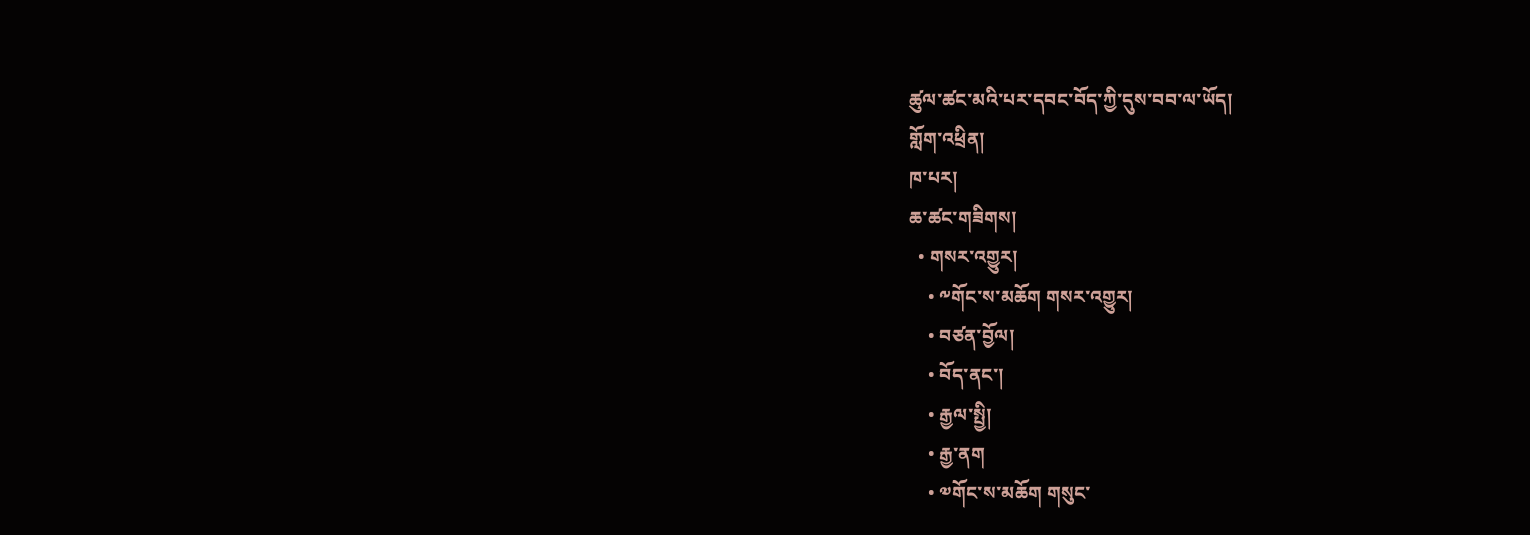ཚུལ་ཚང་མའི་པར་དབང་བོད་ཀྱི་དུས་བབ་ལ་ཡོད།
གློག་འཕྲིན།
ཁ་པར།
ཆ་ཚང་གཟིགས།
  • གསར་འགྱུར།
    • ༸གོང་ས་མཆོག གསར་འགྱུར།
    • བཙན་བྱོལ།
    • བོད་ནང་།
    • རྒྱལ་སྤྱི།
    • རྒྱ་ནག
    • ༧གོང་ས་མཆོག གསུང་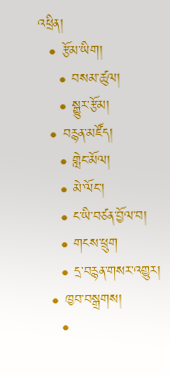འཕྲིན།
  • རྩོམ་ཡིག།
    • བསམ་ཚུལ།
    • སྒྱུར་རྩོམ།
  • བརྙན་མཛོད།
    • གླེང་མོལ།
    • མེ་ལོང་།
    • ང་ཡི་བཙན་བྱོལ་བ།
    • གངས་ཕྲུག
    • དྲ་བརྙན་གསར་འགྱུར།
  • ཁྱབ་བསྒྲགས།
    •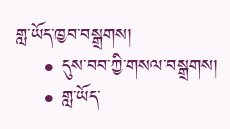གླ་ཡོད་ཁྱབ་བསྒྲགས།
    • དུས་བབ་ཀྱི་གསལ་བསྒྲགས།
    • གླ་ཡོད་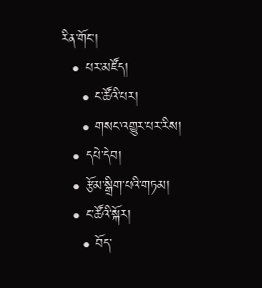རིན་གོང་།
  • པར་མཛོད།
    • ང་ཚོའི་པར།
    • གསང་འགྱུར་པར་རིས།
  • དཔེ་དེབ།
  • རྩོམ་སྒྲིག་པའི་གཏམ།
  • ང་ཚོའི་སྐོར།
    • བོད་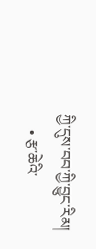ཀྱི་དུས་བབ་ཀྱི་བྱུང་རིམ།
    • རྩ་ཆེའི་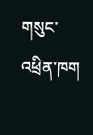གསུང་འཕྲིན་ཁག